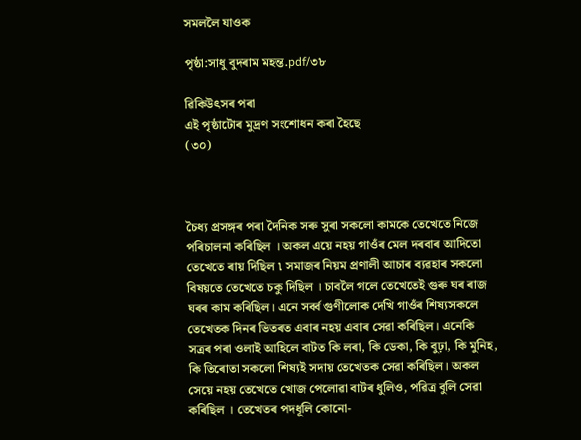সমললৈ যাওক

পৃষ্ঠা:সাধু বুদৰাম মহন্ত.pdf/৩৮

ৱিকিউৎসৰ পৰা
এই পৃষ্ঠাটোৰ মুদ্ৰণ সংশোধন কৰা হৈছে
(৩০)



চৈধ্য প্রসঙ্গৰ পৰা দৈনিক সৰু সুৰা সকলো কামকে তেখেতে নিজে পৰিচালনা কৰিছিল । অকল এয়ে নহয় গাওঁৰ মেল দৰবাৰ আদিতো তেখেতে ৰায় দিছিল ৷ সমাজৰ নিয়ম প্রণালী আচাৰ ব্যৱহাৰ সকলো বিষয়তে তেখেতে চকু দিছিল । চাবলৈ গলে তেখেতেই গুৰু ঘৰ ৰাজ ঘৰৰ কাম কৰিছিল। এনে সৰ্ব্ব গুণীলোক দেখি গাওঁৰ শিষ্যসকলে তেখেতক দিনৰ ভিতৰত এবাৰ নহয় এবাৰ সেৱা কৰিছিল। এনেকি সত্ৰৰ পৰা ওলাই আহিলে বাটত কি লৰা, কি ডেকা, কি বুঢ়া, কি মুনিহ, কি তিৰোতা সকলো শিষ্যই সদায় তেখেতক সেৱা কৰিছিল। অকল সেয়ে নহয় তেখেতে খোজ পেলোৱা বাটৰ ধুলিও, পৱিত্ৰ বুলি সেৱা কৰিছিল । তেখেতৰ পদধূলি কোনো-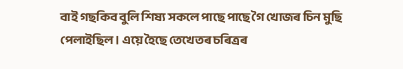বাই গছকিব বুলি শিষ্য সকলে পাছে পাছে গৈ খোজৰ চিন মুছি পেলাইছিল। এয়ে হৈছে তেখেতৰ চৰিত্ৰৰ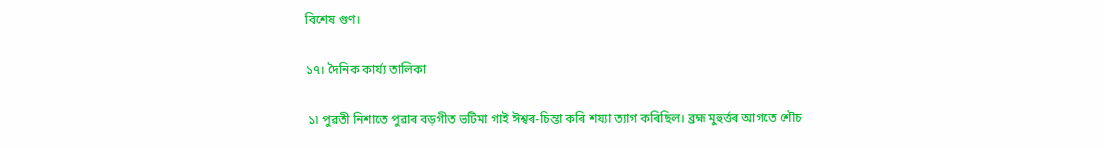বিশেষ গুণ।

১৭। দৈনিক কাৰ্য্য তালিকা

 ১৷ পুৱতী নিশাতে পুৱাৰ বড়গীত ভটিমা গাই ঈশ্বৰ-চিন্তা কৰি শয্যা ত্যাগ কৰিছিল। ব্ৰহ্ম মুহুৰ্ত্তৰ আগতে শৌচ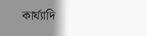কাৰ্য্যাদি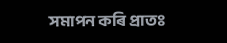সমাপন কৰি প্রাতঃ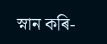স্নান কৰি-